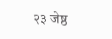२३ जेष्ठ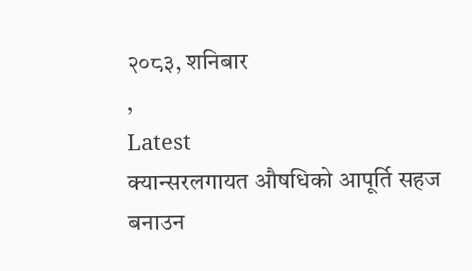२०८३, शनिबार
,
Latest
क्यान्सरलगायत औषधिको आपूर्ति सहज बनाउन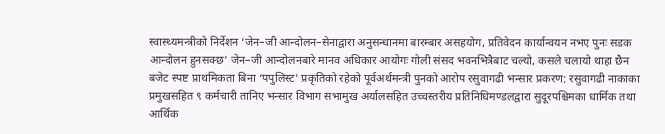स्वास्थ्यमन्त्रीको निर्देशन ‘जेन–जी आन्दोलन–सेनाद्वारा अनुसन्धानमा बारम्बार असहयोग, प्रतिवेदन कार्यान्वयन नभए पुनः सडक आन्दोलन हुनसक्छ’ जेन–जी आन्दोलनबारे मानव अधिकार आयोगः गोली संसद भवनभित्रैबाट चल्यो, कसले चलायो थाहा छैन बजेट स्पष्ट प्राथमिकता बिना ‘पपुलिस्ट’ प्रकृतिको रहेको पूर्वअर्थमन्त्री पुनको आरोप रसुवागढी भन्सार प्रकरण: रसुवागढी नाकाका प्रमुखसहित ९ कर्मचारी तानिए भन्सार विभाग सभामुख अर्यालसहित उच्चस्तरीय प्रतिनिधिमण्डलद्वारा सुदूरपश्चिमका धार्मिक तथा आर्थिक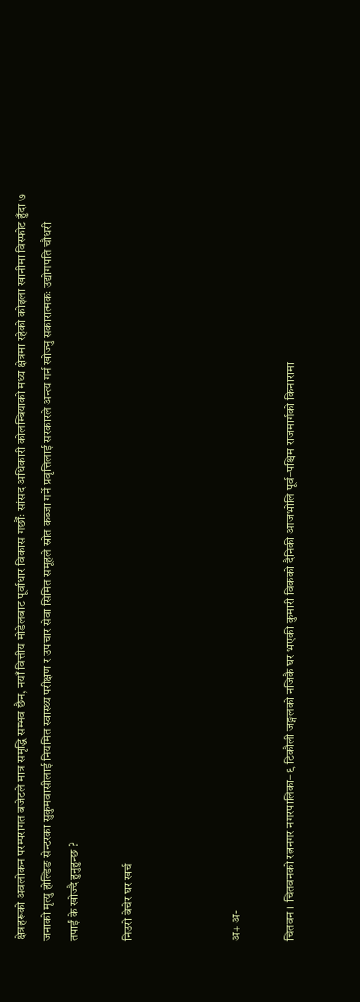क्षेत्रहरूको अवलोकन परम्परागत बजेटले मात्र समृद्धि सम्भव छैन, नयाँ वित्तीय मोडेलबाट पूर्वाधार विकास गर्छौंः सांसद अधिकारी कोलम्बियाको मध्य क्षेत्रमा रहेको कोइला खानीमा विस्फोट हुँदा ७ जनाको मृत्यु होल्डिङ सेन्टरका सुकुमवासीलाई नियमित स्वास्थ्य परीक्षण र उपचार सेवा सिमित समूहले स्रोत कब्जा गर्ने प्रवृत्तिलाई सरकारले अन्त्य गर्न खोज्नु सकारात्मकः उद्योगपति चौधरी
तपाईं के खोज्दै हुनुहुन्छ ?

निउरो बेचेर घर खर्च



अ+ अ-

चितवन । चितवनको रत्ननगर नगरपालिका–९ टिकौली जङ्गलको नजिकै घर भएकी कुमारी विकको दैनिकी आजभोलि पूर्व–पश्चिम राजमार्गको किनारामा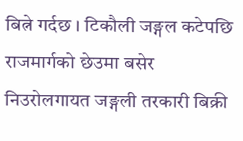बित्ने गर्दछ । टिकौली जङ्गल कटेपछि राजमार्गको छेउमा बसेर निउरोलगायत जङ्गली तरकारी बिक्री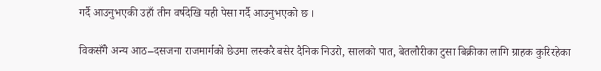गर्दै आउनुभएकी उहाँ तीन वर्षदेखि यही पेसा गर्दै आउनुभएको छ ।

विकसँगै अन्य आठ–दसजना राजमार्गको छेउमा लस्करै बसेर दैनिक निउरो, सालको पात, बेतलौरीका टुसा बिक्रीका लागि ग्राहक कुरिरहेका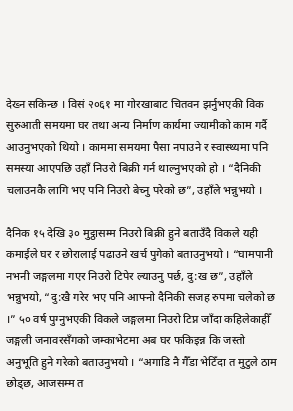देख्न सकिन्छ । विसं २०६१ मा गोरखाबाट चितवन झर्नुभएकी विक सुरुआती समयमा घर तथा अन्य निर्माण कार्यमा ज्यामीको काम गर्दै आउनुभएको थियो । काममा समयमा पैसा नपाउने र स्वास्थ्यमा पनि समस्या आएपछि उहाँ निउरो बिक्री गर्न थाल्नुभएको हो । “दैनिकी चलाउनकै लागि भए पनि निउरो बेच्नु परेको छ”, उहाँले भन्नुभयो ।

दैनिक १५ देखि ३० मुट्ठासम्म निउरो बिक्री हुने बताउँदै विकले यही कमाईले घर र छोरालाई पढाउने खर्च पुगेको बताउनुभयो । “घामपानी नभनी जङ्गलमा गएर निउरो टिपेर ल्याउनु पर्छ, दु:ख छ”, उहाँले भन्नुभयो, “दु:खै गरेर भए पनि आफ्नो दैनिकी सजह रुपमा चलेको छ ।” ५० वर्ष पुग्नुभएकी विकले जङ्गलमा निउरो टिप्न जाँदा कहिलेकाहीँ जङ्गली जनावरसँगको जम्काभेटमा अब घर फकिइन्न कि जस्तो अनुभूति हुने गरेको बताउनुभयो । “अगाडि नै गैँडा भेटिँदा त मुटुले ठाम छोड्छ, आजसम्म त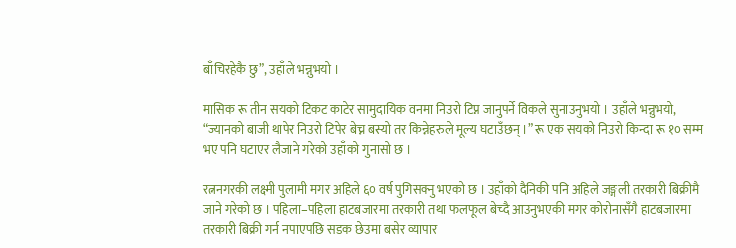बाँचिरहेकै छु”, उहाँले भन्नुभयो ।

मासिक रू तीन सयको टिकट काटेर सामुदायिक वनमा निउरो टिप्न जानुपर्ने विकले सुनाउनुभयो । उहाँले भन्नुभयो, “ज्यानको बाजी थापेर निउरो टिपेर बेच्न बस्यो तर किन्नेहरुले मूल्य घटाउँछन् ।” रू एक सयको निउरो किन्दा रू १० सम्म भए पनि घटाएर लैजाने गरेको उहाँको गुनासो छ ।

रत्ननगरकी लक्ष्मी पुलामी मगर अहिले ६० वर्ष पुगिसक्नु भएको छ । उहाँको दैनिकी पनि अहिले जङ्गली तरकारी बिक्रीमै जाने गरेको छ । पहिला–पहिला हाटबजारमा तरकारी तथा फलफूल बेच्दै आउनुभएकी मगर कोरोनासँगै हाटबजारमा तरकारी बिक्री गर्न नपाएपछि सडक छेउमा बसेर व्यापार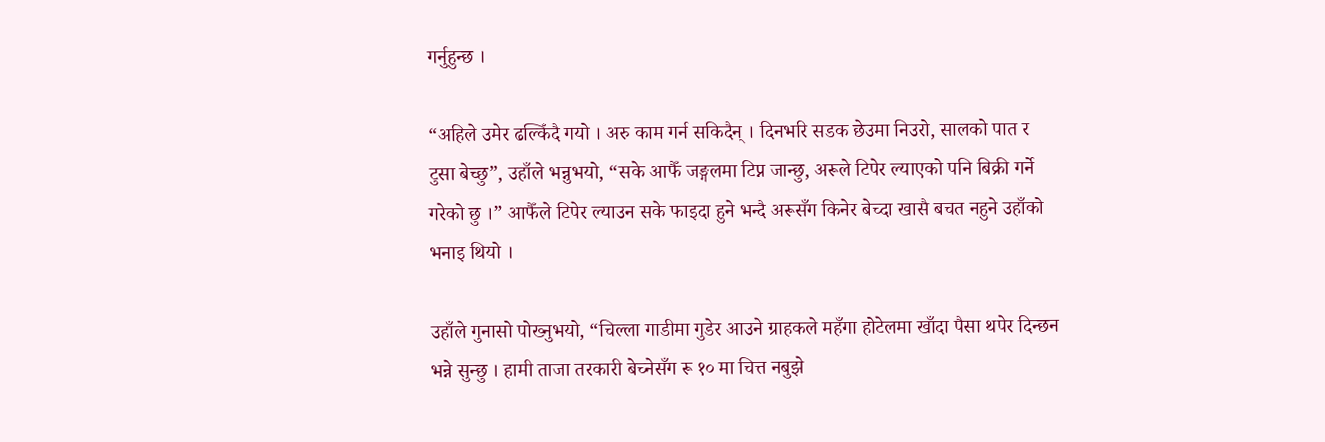गर्नुहुन्छ ।

“अहिले उमेर ढल्किँदै गयो । अरु काम गर्न सकिदैन् । दिनभरि सडक छेउमा निउरो, सालको पात र टुसा बेच्छु”, उहाँले भन्नुभयो, “सके आफैँ जङ्गलमा टिप्न जान्छु, अरूले टिपेर ल्याएको पनि बिक्री गर्ने गरेको छु ।” आफैँले टिपेर ल्याउन सके फाइदा हुने भन्दै अरूसँग किनेर बेच्दा खासै बचत नहुने उहाँको भनाइ थियो ।

उहाँले गुनासो पोख्नुभयो, “चिल्ला गाडीमा गुडेर आउने ग्राहकले महँगा होटेलमा खाँदा पैसा थपेर दिन्छन भन्ने सुन्छु । हामी ताजा तरकारी बेच्नेसँग रू १० मा चित्त नबुझे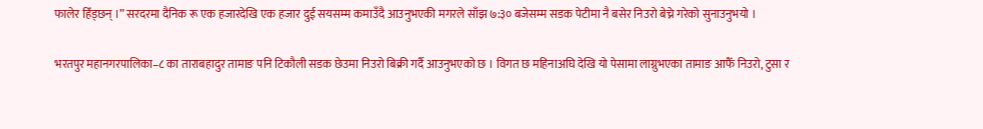फालेर हिँड्छन् ।” सरदरमा दैनिक रू एक हजारदेखि एक हजार दुई सयसम्म कमाउँदै आउनुभएकी मगरले साँझ ७:३० बजेसम्म सडक पेटीमा नै बसेर निउरो बेच्ने गरेको सुनाउनुभयो ।

भरतपुर महानगरपालिका–८ का ताराबहादुर तामाङ पनि टिकौली सडक छेउमा निउरो बिक्री गर्दै आउनुभएको छ । विगत छ महिनाअघि देखि यो पेसामा लाग्नुभएका तामाङ आफैँ निउरो, टुसा र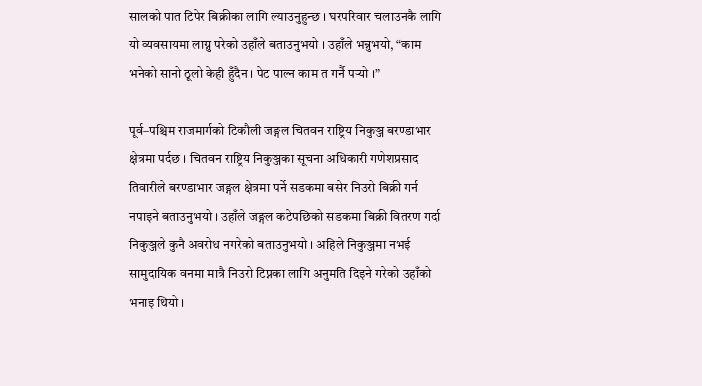सालको पात टिपेर बिक्रीका लागि ल्याउनुहुन्छ । घरपरिवार चलाउनकै लागि यो व्यवसायमा लाग्नु परेको उहाँले बताउनुभयो । उहाँले भन्नुभयो, “काम भनेको सानो ठूलो केही हुँदैन । पेट पाल्न काम त गर्नै पर्‍यो ।”

पूर्व–पश्चिम राजमार्गको टिकौली जङ्गल चितवन राष्ट्रिय निकुञ्ज बरण्डाभार क्षेत्रमा पर्दछ । चितवन राष्ट्रिय निकुञ्जका सूचना अधिकारी गणेशप्रसाद तिवारीले बरण्डाभार जङ्गल क्षेत्रमा पर्ने सडकमा बसेर निउरो बिक्री गर्न नपाइने बताउनुभयो । उहाँले जङ्गल कटेपछिको सडकमा बिक्री वितरण गर्दा निकुञ्जले कुनै अवरोध नगरेको बताउनुभयो । अहिले निकुञ्जमा नभई सामुदायिक वनमा मात्रै निउरो टिप्नका लागि अनुमति दिइने गरेको उहाँको भनाइ थियो ।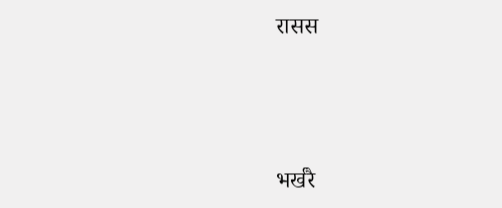रासस




भर्खरै